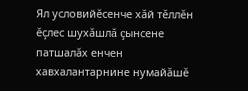Ял условийĕсенче хăй тĕллĕн ĕçлес шухăшлă çынсене патшалăх енчен хавхалантарнине нумайăшĕ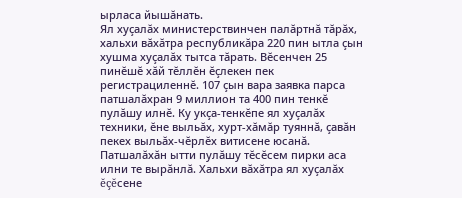ырласа йышăнать.
Ял хуçалăх министерствинчен палăртнă тăрăх, хальхи вăхăтра республикăра 220 пин ытла çын хушма хуçалăх тытса тăрать. Вĕсенчен 25 пинĕшĕ хăй тĕллĕн ĕçлекен пек регистрациленнĕ. 107 çын вара заявка парса патшалăхран 9 миллион та 400 пин тенкĕ пулăшу илнĕ. Ку укçа-тенкĕпе ял хуçалăх техники, ĕне выльăх, хурт-хăмăр туяннă, çавăн пекех выльăх-чĕрлĕх витисене юсанă.
Патшалăхăн ытти пулăшу тĕсĕсем пирки аса илни те вырăнлă. Хальхи вăхăтра ял хуçалăх ĕçĕсене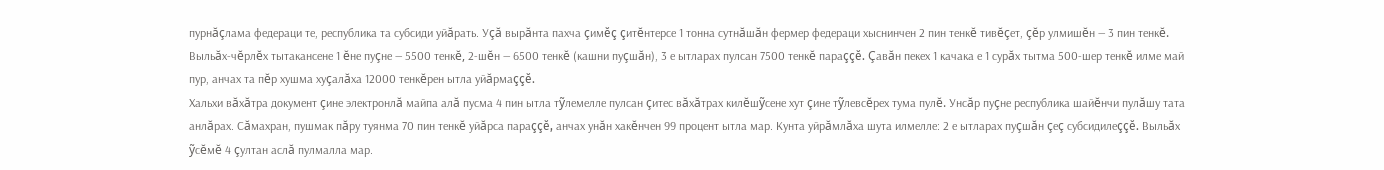пурнăçлама федераци те, республика та субсиди уйăрать. Уçă вырăнта пахча çимĕç çитĕнтерсе 1 тонна сутнăшăн фермер федераци хыснинчен 2 пин тенкĕ тивĕçет, çĕр улмишĕн — 3 пин тенкĕ.
Выльăх-чĕрлĕх тытакансене 1 ĕне пуçне — 5500 тенкĕ, 2-шĕн — 6500 тенкĕ (кашни пуçшăн), 3 е ытларах пулсан 7500 тенкĕ параççĕ. Çавăн пекех 1 качака е 1 сурăх тытма 500-шер тенкĕ илме май пур, анчах та пĕр хушма хуçалăха 12000 тенкĕрен ытла уйăрмаççĕ.
Хальхи вăхăтра документ çине электронлă майпа алă пусма 4 пин ытла тỹлемелле пулсан çитес вăхăтрах килĕшỹсене хут çине тỹлевсĕрех тума пулĕ. Унсăр пуçне республика шайĕнчи пулăшу тата анлăрах. Сăмахран, пушмак пăру туянма 70 пин тенкĕ уйăрса параççĕ, анчах унăн хакĕнчен 99 процент ытла мар. Кунта уйрăмлăха шута илмелле: 2 е ытларах пуçшăн çеç субсидилеççĕ. Выльăх ỹсĕмĕ 4 çултан аслă пулмалла мар.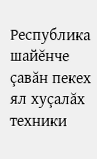Республика шайĕнче çавăн пекех ял хуçалăх техники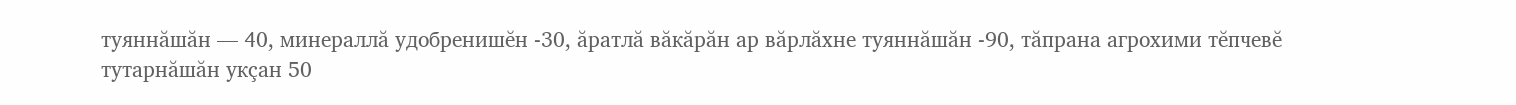туяннăшăн — 40, минераллă удобренишĕн -30, ăратлă вăкăрăн ар вăрлăхне туяннăшăн -90, тăпрана агрохими тĕпчевĕ тутарнăшăн укçан 50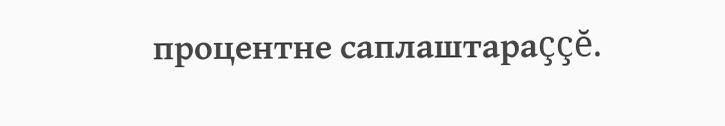процентне саплаштараççĕ.